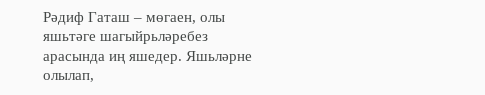Рәдиф Гаташ – мөгаен, олы яшьтәге шагыйрьләребез арасында иң яшедер. Яшьләрне олылап,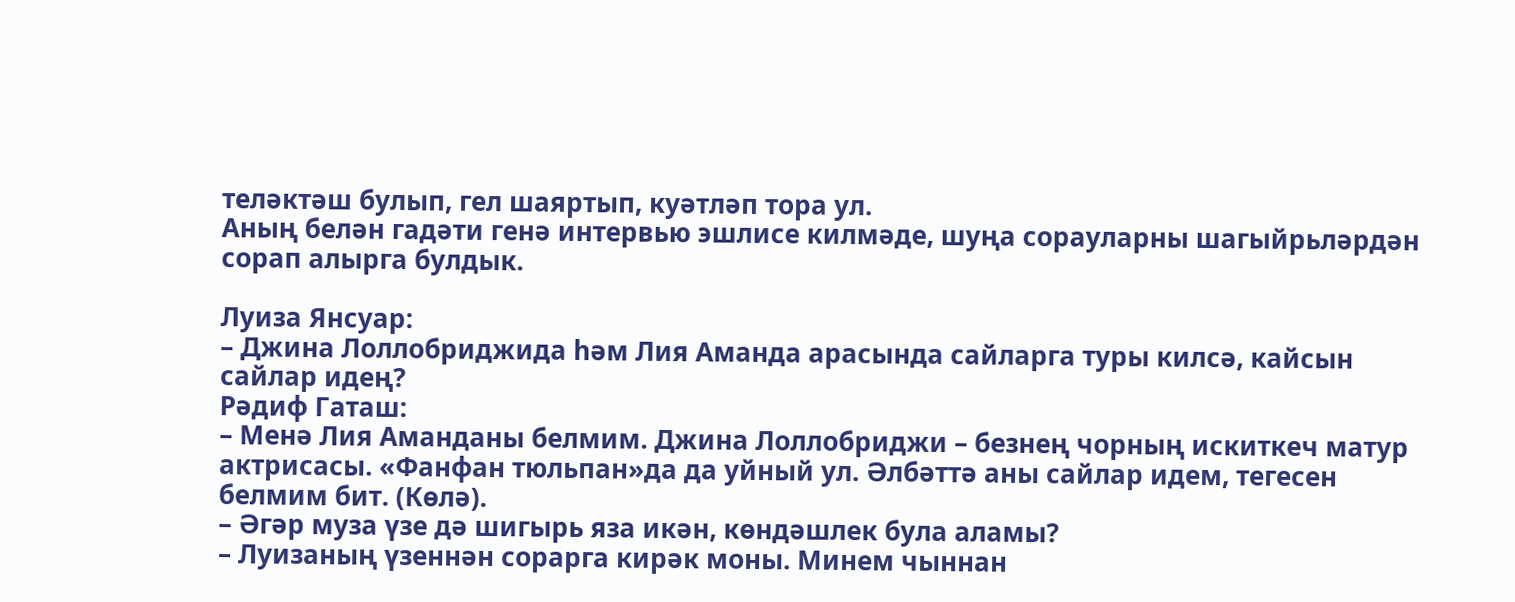теләктәш булып, гел шаяртып, куәтләп тора ул.
Аның белән гадәти генә интервью эшлисе килмәде, шуңа сорауларны шагыйрьләрдән сорап алырга булдык.

Луиза Янсуар:
– Джина Лоллобриджида һәм Лия Аманда арасында сайларга туры килсә, кайсын сайлар идең?
Рәдиф Гаташ:
– Менә Лия Аманданы белмим. Джина Лоллобриджи – безнең чорның искиткеч матур актрисасы. «Фанфан тюльпан»да да уйный ул. Әлбәттә аны сайлар идем, тегесен белмим бит. (Көлә).
– Әгәр муза үзе дә шигырь яза икән, көндәшлек була аламы?
– Луизаның үзеннән сорарга кирәк моны. Минем чыннан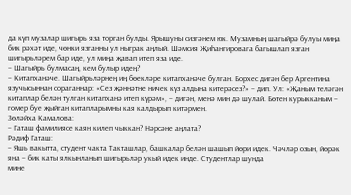да күп музалар шигырь яза торган булды. Ярышуны сизгәнем юк. Музамның шагыйрә булуы миңа бик рәхәт иде, чөнки язганны ул ныграк аңлый. Шәмсия Җиһангировага багышлап язган шигырьләрем бар иде, ул миңа җавап итеп яза иде.
– Шагыйрь булмасаң, кем булыр идең?
– Китапханәче. Шагыйрьләрнең иң бөекләре китапханәче булган. Борхес дигән бер Аргентина язучысыннан сораганнар: «Сез җәннәтне ничек күз алдына китерәсез?» – дип. Ул: «Җаным теләгән китаплар белән тулган китапханә итеп күрәм», – дигән, менә мин дә шулай. Бөтен курыкканым – гомер буе җыйган китапларымны кая калдырып китәрмен.
Зөләйха Камалова:
– Гаташ фамилиясе каян килеп чыккан? Нәрсәне аңлата?
Рәдиф Гаташ:
– Яшь вакытта, студент чакта Такташлар, башкалар белән шашып йөри идек. Чәчләр озын, йөрәк яна – бик каты ялкынланып шигырьләр укый идек инде. Студентлар шунда
мине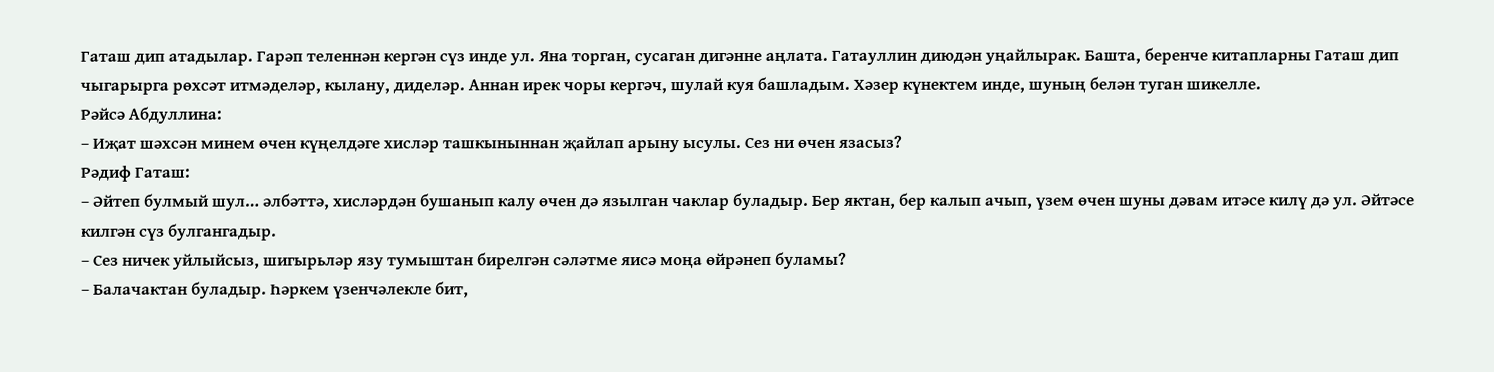Гаташ дип атадылар. Гарәп теленнән кергән сүз инде ул. Яна торган, сусаган дигәнне аңлата. Гатауллин диюдән уңайлырак. Башта, беренче китапларны Гаташ дип чыгарырга рөхсәт итмәделәр, кылану, диделәр. Аннан ирек чоры кергәч, шулай куя башладым. Хәзер күнектем инде, шуның белән туган шикелле.
Рәйсә Абдуллина:
– Иҗат шәхсән минем өчен күңелдәге хисләр ташкыныннан җайлап арыну ысулы. Сез ни өчен язасыз?
Рәдиф Гаташ:
– Әйтеп булмый шул… әлбәттә, хисләрдән бушанып калу өчен дә язылган чаклар буладыр. Бер яктан, бер калып ачып, үзем өчен шуны дәвам итәсе килү дә ул. Әйтәсе килгән сүз булгангадыр.
– Сез ничек уйлыйсыз, шигырьләр язу тумыштан бирелгән сәләтме яисә моңа өйрәнеп буламы?
– Балачактан буладыр. Һәркем үзенчәлекле бит,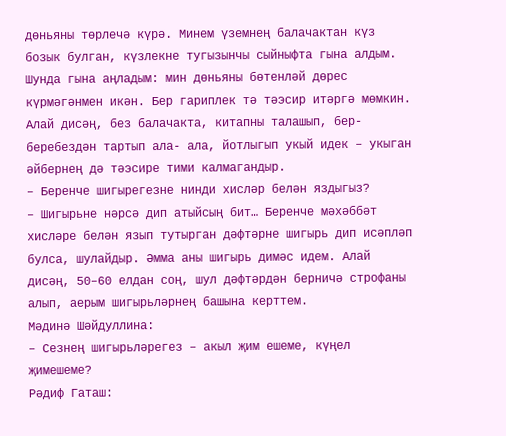дөньяны төрлечә күрә. Минем үземнең балачактан күз бозык булган, күзлекне тугызынчы сыйныфта гына алдым. Шунда гына аңладым: мин дөньяны бөтенләй дөрес күрмәгәнмен икән. Бер гариплек тә тәэсир итәргә мөмкин. Алай дисәң, без балачакта, китапны талашып, бер-беребездән тартып ала- ала, йотлыгып укый идек – укыган әйбернең дә тәэсире тими калмагандыр.
– Беренче шигырегезне нинди хисләр белән яздыгыз?
– Шигырьне нәрсә дип атыйсың бит… Беренче мәхәббәт хисләре белән язып тутырган дәфтәрне шигырь дип исәпләп булса, шулайдыр. Әмма аны шигырь димәс идем. Алай дисәң, 50–60 елдан соң, шул дәфтәрдән берничә строфаны алып, аерым шигырьләрнең башына керттем.
Мәдинә Шәйдуллина:
– Сезнең шигырьләрегез – акыл җим ешеме, күңел җимешеме?
Рәдиф Гаташ: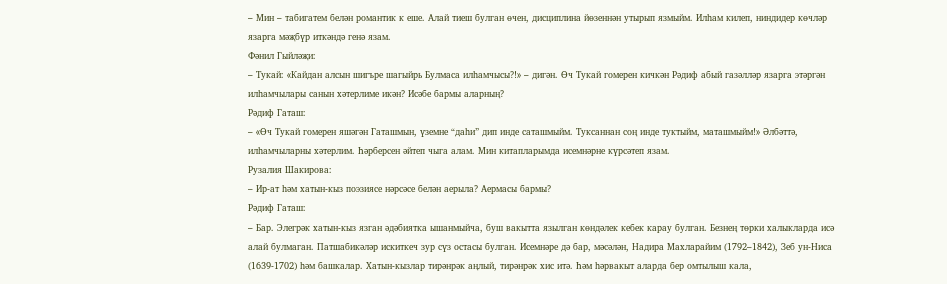– Мин – табигатем белән романтик к еше. Алай тиеш булган өчен, дисциплина йөзеннән утырып язмыйм. Илһам килеп, ниндидер көчләр язарга мәҗбүр иткәндә генә язам.
Фәнил Гыйләҗи:
– Тукай: «Кайдан алсын шигъре шагыйрь Булмаса илһамчысы?!» – дигән. Өч Тукай гомерен кичкән Рәдиф абый газәлләр язарга этәргән илһамчылары санын хәтерлиме икән? Исәбе бармы аларның?
Рәдиф Гаташ:
– «Өч Тукай гомерен яшәгән Гаташмын, үземне “даһи” дип инде саташмыйм. Туксаннан соң инде туктыйм, маташмыйм!» Әлбәттә, илһамчыларны хәтерлим. Һәрберсен әйтеп чыга алам. Мин китапларымда исемнәрне күрсәтеп язам.
Рузалия Шакирова:
– Ир-ат һәм хатын-кыз поэзиясе нәрсәсе белән аерыла? Аермасы бармы?
Рәдиф Гаташ:
– Бар. Элегрәк хатын-кыз язган әдәбиятка ышанмыйча, буш вакытта язылган көндәлек кебек карау булган. Безнең төрки халыкларда исә алай булмаган. Патшабикәләр искиткеч зур сүз остасы булган. Исемнәре дә бар, мәсәлән, Надира Махларайим (1792–1842), Зеб ун-Ниса (1639-1702) һәм башкалар. Хатын-кызлар тирәнрәк аңлый, тирәнрәк хис итә. Һәм һәрвакыт аларда бер омтылыш кала,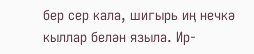бер сер кала, шигырь иң нечкә кыллар белән языла. Ир-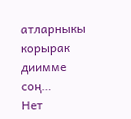атларныкы корырак диимме соң…
Нет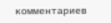комментариев